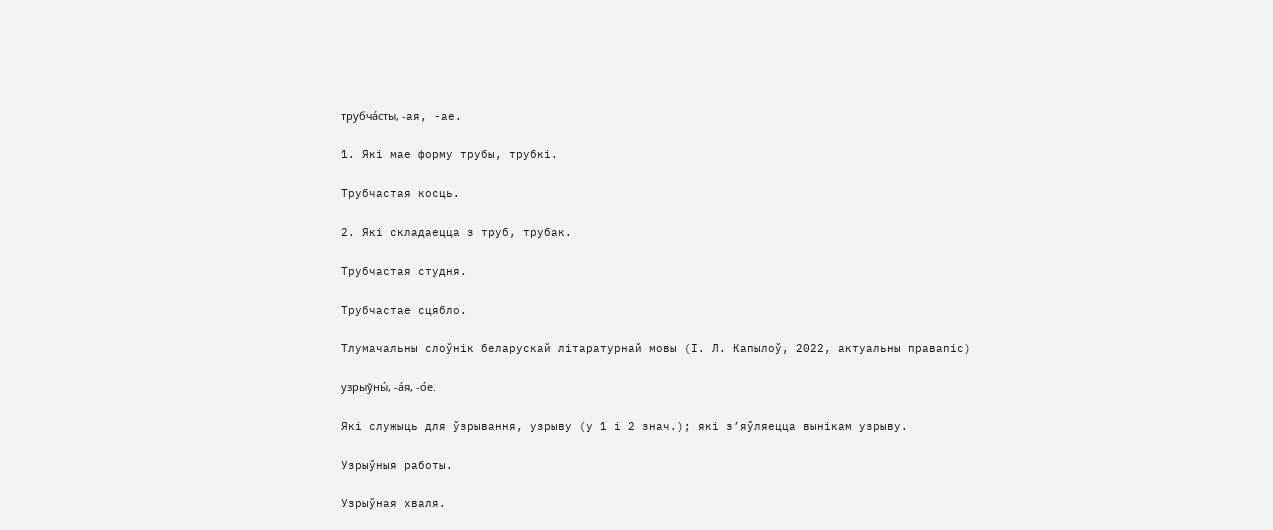трубча́сты, -ая, -ае.

1. Які мае форму трубы, трубкі.

Трубчастая косць.

2. Які складаецца з труб, трубак.

Трубчастая студня.

Трубчастае сцябло.

Тлумачальны слоўнік беларускай літаратурнай мовы (І. Л. Капылоў, 2022, актуальны правапіс)

узрыўны́, -а́я, -о́е.

Які служыць для ўзрывання, узрыву (у 1 і 2 знач.); які з’яўляецца вынікам узрыву.

Узрыўныя работы.

Узрыўная хваля.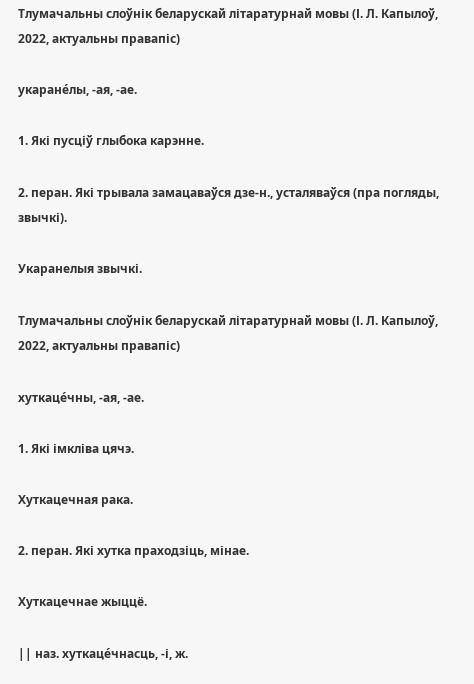Тлумачальны слоўнік беларускай літаратурнай мовы (І. Л. Капылоў, 2022, актуальны правапіс)

укаране́лы, -ая, -ае.

1. Які пусціў глыбока карэнне.

2. перан. Які трывала замацаваўся дзе-н., усталяваўся (пра погляды, звычкі).

Укаранелыя звычкі.

Тлумачальны слоўнік беларускай літаратурнай мовы (І. Л. Капылоў, 2022, актуальны правапіс)

хуткаце́чны, -ая, -ае.

1. Які імкліва цячэ.

Хуткацечная рака.

2. перан. Які хутка праходзіць, мінае.

Хуткацечнае жыццё.

|| наз. хуткаце́чнасць, -і, ж.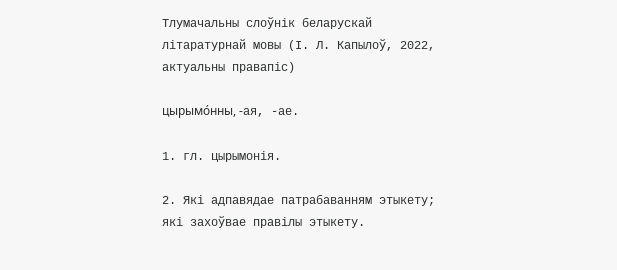Тлумачальны слоўнік беларускай літаратурнай мовы (І. Л. Капылоў, 2022, актуальны правапіс)

цырымо́нны, -ая, -ае.

1. гл. цырымонія.

2. Які адпавядае патрабаванням этыкету; які захоўвае правілы этыкету.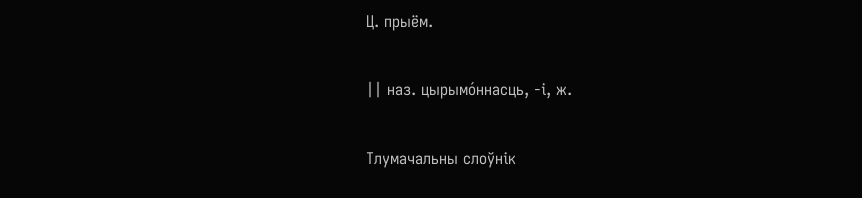Ц. прыём.

|| наз. цырымо́ннасць, -і, ж.

Тлумачальны слоўнік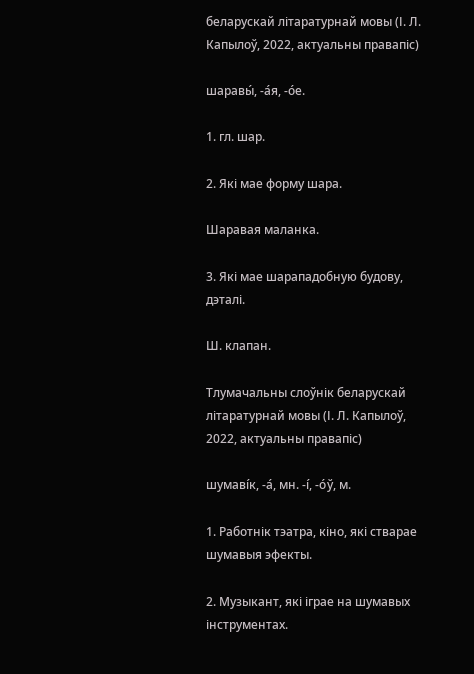беларускай літаратурнай мовы (І. Л. Капылоў, 2022, актуальны правапіс)

шаравы́, -а́я, -о́е.

1. гл. шар.

2. Які мае форму шара.

Шаравая маланка.

3. Які мае шарападобную будову, дэталі.

Ш. клапан.

Тлумачальны слоўнік беларускай літаратурнай мовы (І. Л. Капылоў, 2022, актуальны правапіс)

шумаві́к, -а́, мн. -і́, -о́ў, м.

1. Работнік тэатра, кіно, які стварае шумавыя эфекты.

2. Музыкант, які іграе на шумавых інструментах.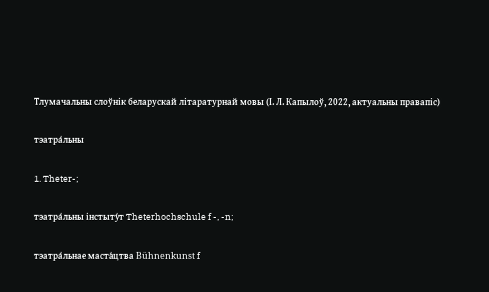Тлумачальны слоўнік беларускай літаратурнай мовы (І. Л. Капылоў, 2022, актуальны правапіс)

тэатра́льны

1. Theter-;

тэатра́льны інстыту́т Theterhochschule f -, -n;

тэатра́льнае маста́цтва Bühnenkunst f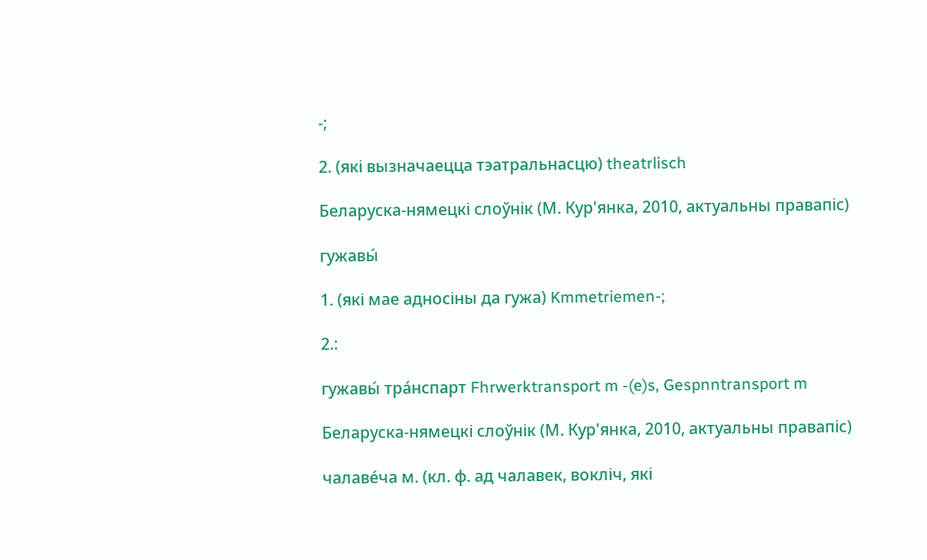-;

2. (які вызначаецца тэатральнасцю) theatrlisch

Беларуска-нямецкі слоўнік (М. Кур'янка, 2010, актуальны правапіс)

гужавы́

1. (які мае адносіны да гужа) Kmmetriemen-;

2.:

гужавы́ тра́нспарт Fhrwerktransport m -(e)s, Gespnntransport m

Беларуска-нямецкі слоўнік (М. Кур'янка, 2010, актуальны правапіс)

чалаве́ча м. (кл. ф. ад чалавек, вокліч, які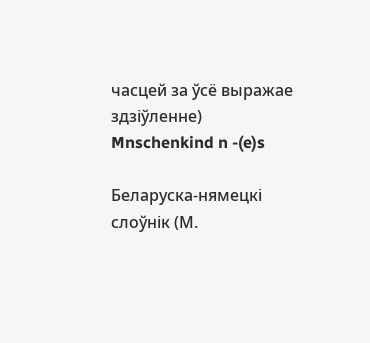часцей за ўсё выражае здзіўленне) Mnschenkind n -(e)s

Беларуска-нямецкі слоўнік (М.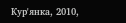Кур'янка, 2010,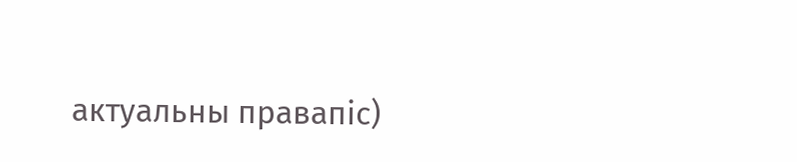актуальны правапіс)